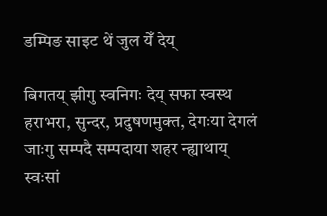डम्पिङ साइट थें जुल येँ देय्

बिगतय् झीगु स्वनिगः देय् सफा स्वस्थ हराभरा, सुन्दर, प्रदुषणमुक्त, देगःया देगलं जाःगु सम्पदै सम्पदाया शहर न्ह्याथाय् स्वःसां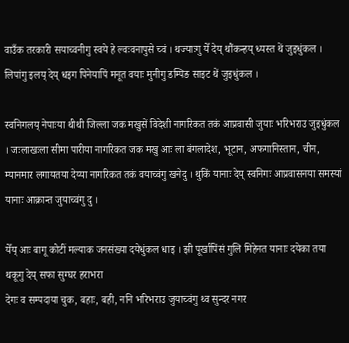वाउँक तरकारी सयाच्वनीगु स्वये हे ल्वःवनापुसे च्वं । थज्याःगु येँ देय् थौंकन्हय् ध्यस्त थें जुइधुंकल । लिपांगु इलय् देय् धइग पिनेयापिं मनूत वयाः मुनीगु डम्पिङ साइट थें जुइधुंकल ।

स्वनिगलय् नेपाःया थीथी जिल्ला जक मखुसें विदेशी नागरिकत तकं आप्रवासी जुयाः भरिभराउ जुइधुंकल । जःलाखःला सीमा पारीया नागरिकत जक मखु आः ला बंगलादेश, भूटान, अफगानिस्तान, चीन, म्यानमार लगायतया देय्या नागरिकत तकं वयाच्वंगु खनेदु । थुकिं यानाः देय् स्वनिगः आप्रवासनया समस्यां यानाः आक्रान्त जुयाच्वंगु दु ।

येँय् आः बागू कोटीं मल्याक जनसंख्या दयेधुंकल धाइ । झी पूर्खापिंसं गुलि मिहेनत यानाः दयेका तया थकूगु देय् सफा सुग्घर हराभरा
देगः व सम्पदाया चुक, बहाः, बही, ननि भरिभराउ जुयाच्वंगु थ्व सुन्दर नगर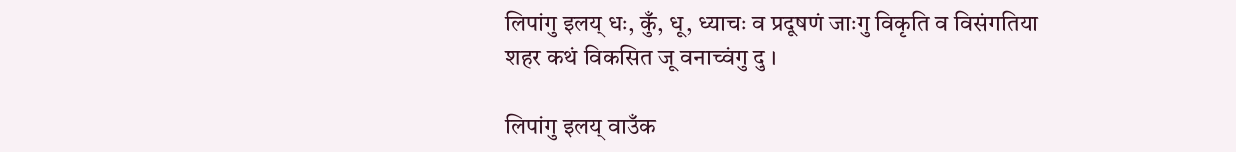लिपांगु इलय् धः, कुँ, धू, ध्याचः व प्रदूषणं जाःगु विकृति व विसंगतिया शहर कथं विकसित जू वनाच्वंगु दु ।

लिपांगु इलय् वाउँक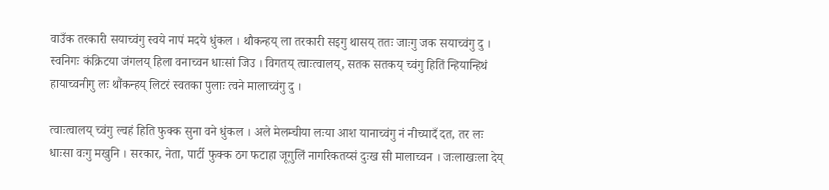वाउँक तरकारी सयाच्वंगु स्वये नापं मदये धुंकल । थौकन्हय् ला तरकारी सइगु थासय् ततः जाःगु जक सयाच्वंगु दु । स्वनिगः कंक्रिटया जंगलय् हिला वनाच्वन धाःसां जिउ । विगतय् त्वाःत्वालय्, सतक सतकय् च्वंगु हितिं न्हियान्हिथं हायाच्वनीगु लः थौंकन्हय् लिटरं स्वतका पुलाः त्वने मालाच्वंगु दु ।

त्वाःत्वालय् च्वंगु ल्वहं हिति फुक्क सुना वने धुंकल । अले मेलम्चीया लःया आश यानाच्वंगु नं नीच्यादँ दत, तर लः धाःसा वःगु मखुनि । सरकार, नेता, पार्टी फुक्क ठग फटाहा जूगुलिं नागरिकतय्सं दुःख सी मालाच्वन । जःलाखःला देय्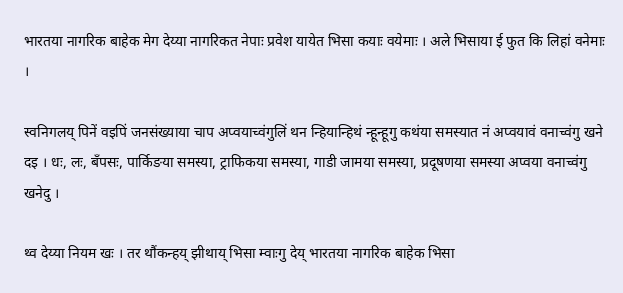भारतया नागरिक बाहेक मेग देय्या नागरिकत नेपाः प्रवेश यायेत भिसा कयाः वयेमाः । अले भिसाया ई फुत कि लिहां वनेमाः ।

स्वनिगलय् पिनें वइपिं जनसंख्याया चाप अप्वयाच्वंगुलिं थन न्हियान्हिथं न्हून्हूगु कथंया समस्यात नं अप्वयावं वनाच्वंगु खने दइ । धः, लः, बँपसः, पार्किङया समस्या, ट्राफिकया समस्या, गाडी जामया समस्या, प्रदूषणया समस्या अप्वया वनाच्वंगु खनेदु ।

थ्व देय्या नियम खः । तर थौंकन्हय् झीथाय् भिसा म्वाःगु देय् भारतया नागरिक बाहेक भिसा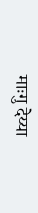माःगु देय्या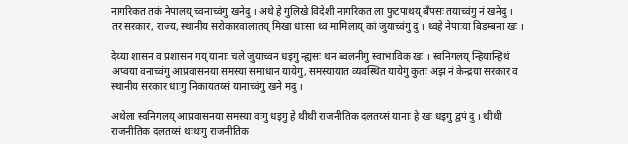नागरिकत तकं नेपालय् च्वनाच्वंगु खनेदु । अथे हे गुलिखे विदेशी नागरिकत ला फुटपाथय् बँपसः तयाच्वंगु नं खनेदु । तर सरकार, राज्य, स्थानीय सरोकारवालातय् मिखा धाःसा थ्व मामिलाय् कां जुयाच्वंगु दु । थ्वहे नेपाःया बिडम्बना खः ।

देय्या शासन व प्रशासन गय् यानाः चले जुयाच्वन धइगु न्ह्यसः थन ब्वलनीगु स्वाभाविक खः । स्वनिगलय् न्हियान्हिथं अप्वया वनाच्वंगु आप्रवासनया समस्या समाधान यायेगु, समस्यायात व्यवस्थित यायेगु कुतः अझ नं केन्द्रया सरकार व स्थानीय सरकार धाःगु निकायतय्सं यानाच्वंगु खने मदु ।

अथेला स्वनिगलय् आप्रवासनया समस्या वःगु धइगु हे थीथी राजनीतिक दलतय्सं यानाः हे खः धइगु द्वपं दु । थीथी राजनीतिक दलतय्सं थःथःगु राजनीतिक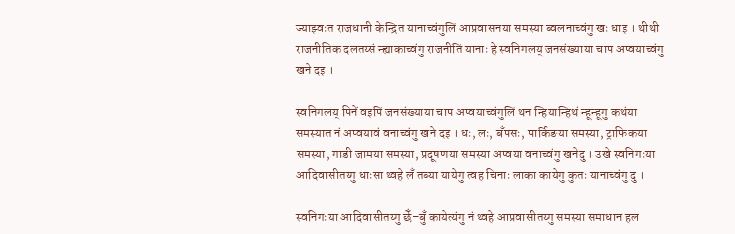ज्याझ्वःत राजधानी केन्द्रित यानाच्वंगुलिं आप्रवासनया समस्या ब्वलनाच्वंगु खः धाइ । थीथी राजनीतिक दलतय्सं न्ह्याकाच्वंगु राजनीतिं यानाः हे स्वनिगलय् जनसंख्याया चाप अप्वयाच्वंगु खने दइ ।

स्वनिगलय् पिनें वइपिं जनसंख्याया चाप अप्वयाच्वंगुलिं थन न्हियान्हिथं न्हून्हूगु कथंया समस्यात नं अप्वयावं वनाच्वंगु खने दइ । धः, लः, बँपसः, पार्किङया समस्या, ट्राफिकया समस्या, गाडी जामया समस्या, प्रदूषणया समस्या अप्वया वनाच्वंगु खनेदु । उखे स्वनिगःया आदिवासीतय्गु धाःसा थ्वहे लँ तब्या यायेगु त्वह चिनाः लाका कायेगु कुतः यानाच्वंगु दु ।

स्वनिगःया आदिवासीतय्गु छेँ–बुँ कायेत्यंगु नं थ्वहे आप्रवासीतय्गु समस्या समाधान हल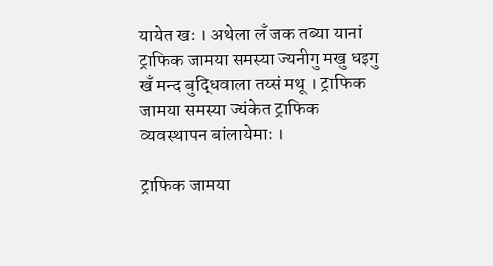यायेत खः । अथेला लँ जक तब्या यानां ट्राफिक जामया समस्या ज्यनीगु मखु धइगु खँ मन्द बुद्धिवाला तय्सं मथू । ट्राफिक जामया समस्या ज्यंकेत ट्राफिक व्यवस्थापन बांलायेमाः ।

ट्राफिक जामया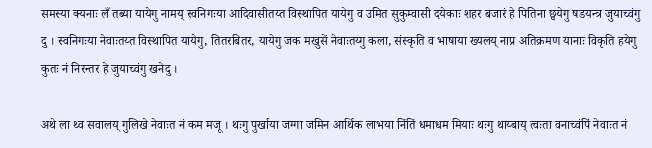समस्या क्यनाः लँ तब्या यायेगु नामय् स्वनिगःया आदिवासीतय्त विस्थापित यायेगु व उमित सुकुम्वासी दयेकाः शहर बजारं हे पितिना छ्वयेगु षडयन्त्र जुयाच्वंगु दु । स्वनिगःया नेवाःतय्त विस्थापित यायेगु, तितरबितर, यायेगु जक मखुसें नेवाःतय्गु कला, संस्कृति व भाषाया ख्यलय् नाप्र अतिक्रमण यानाः विकृति हयेगु कुतः नं निरन्तर हे जुयाच्वंगु खनेदु ।

अथे ला थ्व सवालय् गुलिखे नेवाःत नं कम मजू । थःगु पुर्खाया जग्गा जमिन आर्थिक लाभया निंतिं धमाधम मियाः थःगु थाय्बाय् त्वःता वनाच्वंपिं नेवाःत नं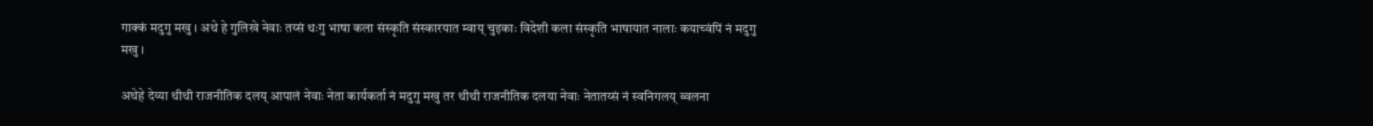गाक्कं मदुगु मखु । अथे हे गुलिखे नेवाः तय्सं थःगु भाषा कला संस्कृति संस्कारयात म्वाय् चुइकाः विदेशी कला संस्कृति भाषायात नालाः कयाच्वंपिं नं मदुगु मखु ।

अथेहे देय्या थीथी राजनीतिक दलय् आपालं नेवाः नेता कार्यकर्ता नं मदुगु मखु तर थीथी राजनीतिक दलया नेवाः नेतातय्सं नं स्वनिगलय् ब्वलना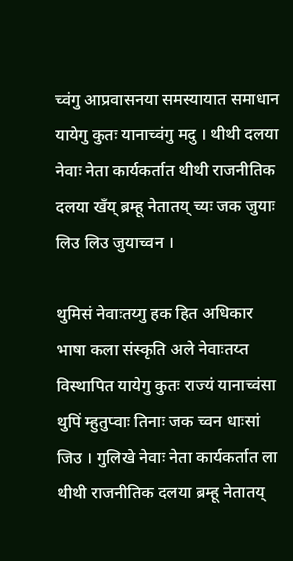च्वंगु आप्रवासनया समस्यायात समाधान यायेगु कुतः यानाच्वंगु मदु । थीथी दलया नेवाः नेता कार्यकर्तात थीथी राजनीतिक दलया खँय् ब्रम्हू नेतातय् च्यः जक जुयाः लिउ लिउ जुयाच्वन ।

थुमिसं नेवाःतय्गु हक हित अधिकार भाषा कला संस्कृति अले नेवाःतय्त विस्थापित यायेगु कुतः राज्यं यानाच्वंसा थुपिं म्हुतुप्वाः तिनाः जक च्वन धाःसां जिउ । गुलिखे नेवाः नेता कार्यकर्तात ला थीथी राजनीतिक दलया ब्रम्हू नेतातय्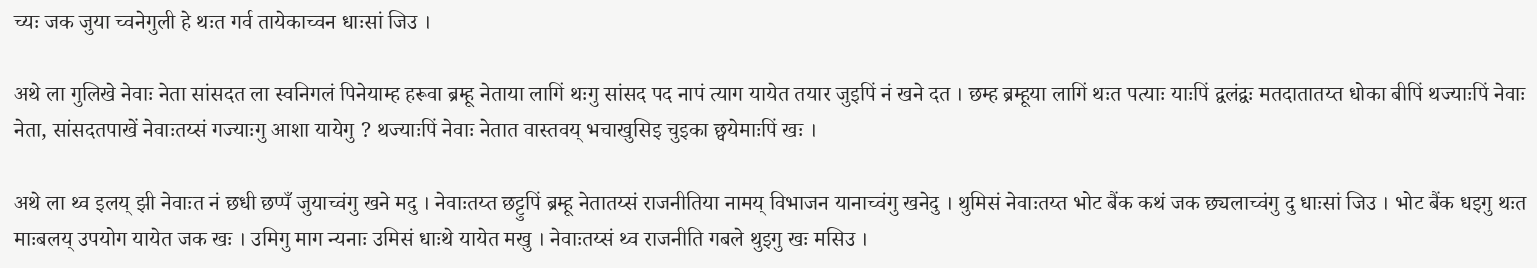च्यः जक जुया च्वनेगुली हे थःत गर्व तायेकाच्वन धाःसां जिउ ।

अथे ला गुलिखे नेवाः नेता सांसदत ला स्वनिगलं पिनेयाम्ह हरूवा ब्रम्हू नेताया लागिं थःगु सांसद पद नापं त्याग यायेत तयार जुइपिं नं खने दत । छम्ह ब्रम्हूया लागिं थःत पत्याः याःपिं द्वलंद्वः मतदातातय्त धोका बीपिं थज्याःपिं नेवाः नेता, सांसदतपाखें नेवाःतय्सं गज्याःगु आशा यायेगु ? थज्याःपिं नेवाः नेतात वास्तवय् भचाखुसिइ चुइका छ्वयेमाःपिं खः ।

अथे ला थ्व इलय् झी नेवाःत नं छधी छप्पँ जुयाच्वंगु खने मदु । नेवाःतय्त छट्टुपिं ब्रम्हू नेतातय्सं राजनीतिया नामय् विभाजन यानाच्वंगु खनेदु । थुमिसं नेवाःतय्त भोट बैंक कथं जक छ्यलाच्वंगु दु धाःसां जिउ । भोट बैंक धइगु थःत माःबलय् उपयोग यायेत जक खः । उमिगु माग न्यनाः उमिसं धाःथे यायेत मखु । नेवाःतय्सं थ्व राजनीति गबले थुइगु खः मसिउ ।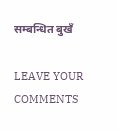सम्बन्धित बुखँ

LEAVE YOUR COMMENTS